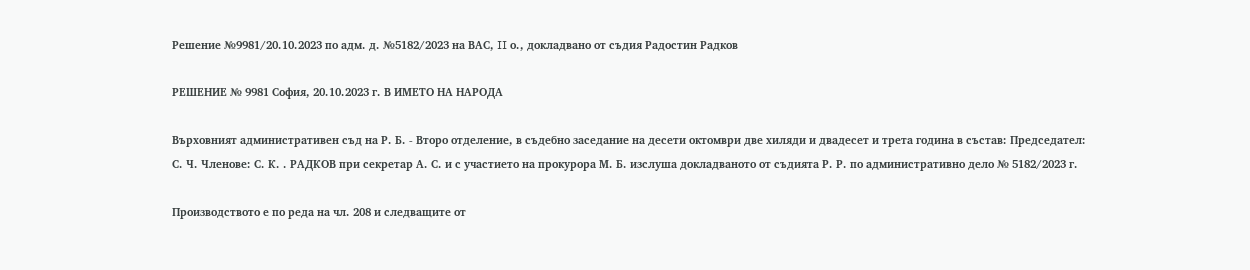Решение №9981/20.10.2023 по адм. д. №5182/2023 на ВАС, II о., докладвано от съдия Радостин Радков

РЕШЕНИЕ № 9981 София, 20.10.2023 г. В ИМЕТО НА НАРОДА

Върховният административен съд на Р. Б. - Второ отделение, в съдебно заседание на десети октомври две хиляди и двадесет и трета година в състав: Председател: С. Ч. Членове: С. К. . РАДКОВ при секретар А. С. и с участието на прокурора М. Б. изслуша докладваното от съдията Р. Р. по административно дело № 5182/2023 г.

Производството е по реда на чл. 208 и следващите от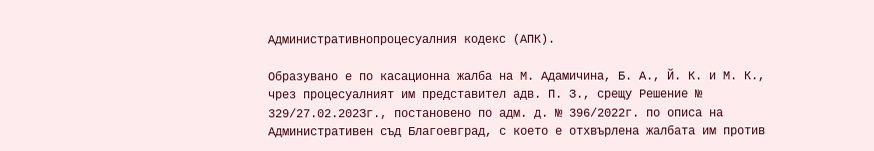Административнопроцесуалния кодекс (АПК).

Образувано е по касационна жалба на М. Адамичина, Б. А., Й. К. и М. К., чрез процесуалният им представител адв. П. З., срещу Решение № 329/27.02.202Зг., постановено по адм. д. № 396/2022г. по описа на Административен съд Благоевград, с което е отхвърлена жалбата им против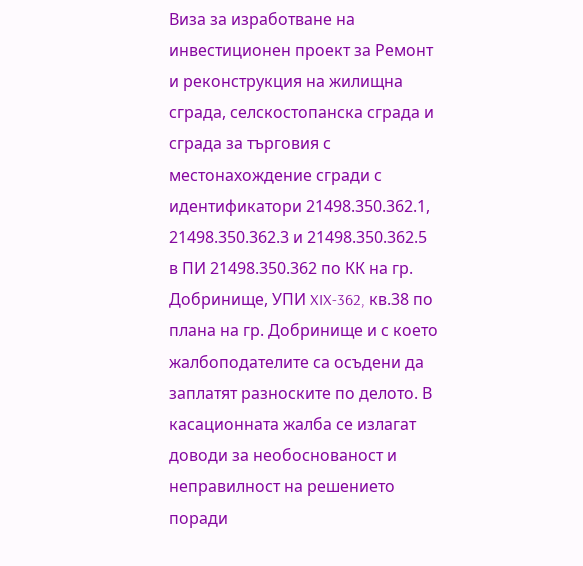Виза за изработване на инвестиционен проект за Ремонт и реконструкция на жилищна сграда, селскостопанска сграда и сграда за търговия с местонахождение сгради с идентификатори 21498.350.362.1, 21498.350.362.3 и 21498.350.362.5 в ПИ 21498.350.362 по КК на гр. Добринище, УПИ XIX-362, кв.38 по плана на гр. Добринище и с което жалбоподателите са осъдени да заплатят разноските по делото. В касационната жалба се излагат доводи за необоснованост и неправилност на решението поради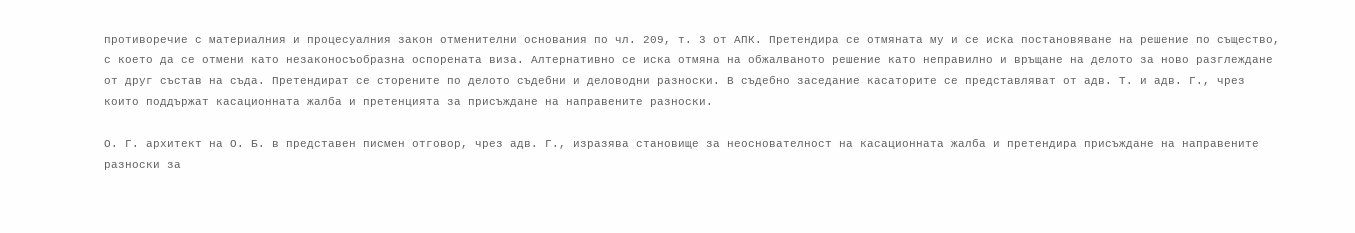противоречие с материалния и процесуалния закон отменителни основания по чл. 209, т. 3 от АПК. Претендира се отмяната му и се иска постановяване на решение по същество, с което да се отмени като незаконосъобразна оспорената виза. Алтернативно се иска отмяна на обжалваното решение като неправилно и връщане на делото за ново разглеждане от друг състав на съда. Претендират се сторените по делото съдебни и деловодни разноски. В съдебно заседание касаторите се представляват от адв. Т. и адв. Г., чрез които поддържат касационната жалба и претенцията за присъждане на направените разноски.

О. Г. архитект на О. Б. в представен писмен отговор, чрез адв. Г., изразява становище за неоснователност на касационната жалба и претендира присъждане на направените разноски за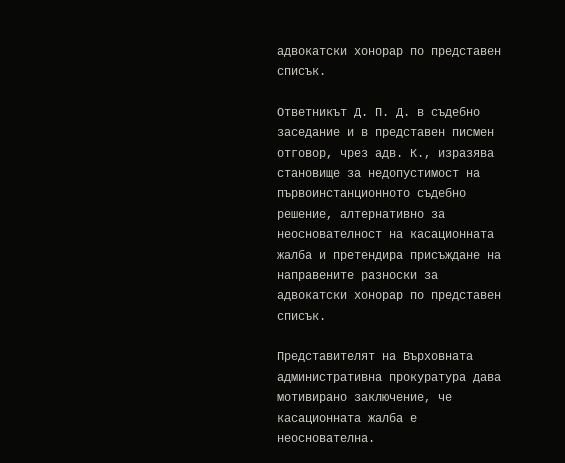адвокатски хонорар по представен списък.

Ответникът Д. П. Д. в съдебно заседание и в представен писмен отговор, чрез адв. К., изразява становище за недопустимост на първоинстанционното съдебно решение, алтернативно за неоснователност на касационната жалба и претендира присъждане на направените разноски за адвокатски хонорар по представен списък.

Представителят на Върховната административна прокуратура дава мотивирано заключение, че касационната жалба е неоснователна.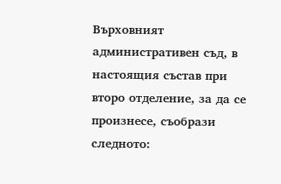Върховният административен съд, в настоящия състав при второ отделение, за да се произнесе, съобрази следното: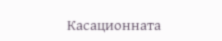Касационната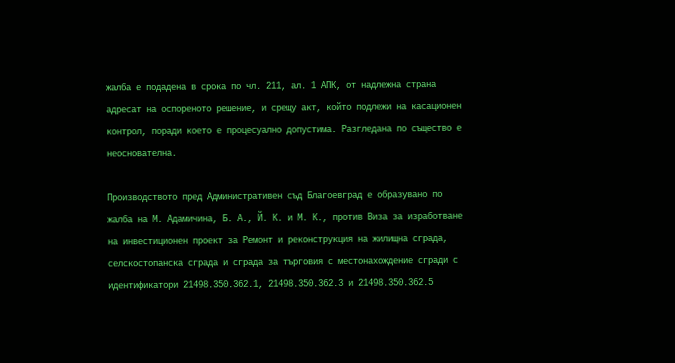жалба е подадена в срока по чл. 211, ал. 1 АПК, от надлежна страна адресат на оспореното решение, и срещу акт, който подлежи на касационен контрол, поради което е процесуално допустима. Разгледана по същество е неоснователна.

Производството пред Административен съд Благоевград е образувано по жалба на М. Адамичина, Б. А., Й. К. и М. К., против Виза за изработване на инвестиционен проект за Ремонт и реконструкция на жилищна сграда, селскостопанска сграда и сграда за търговия с местонахождение сгради с идентификатори 21498.350.362.1, 21498.350.362.3 и 21498.350.362.5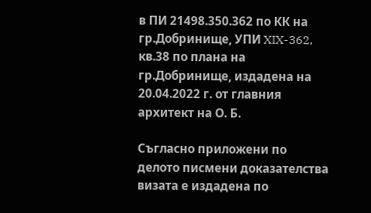в ПИ 21498.350.362 по КК на гр.Добринище, УПИ XIX-362, кв.38 по плана на гр.Добринище, издадена на 20.04.2022 г. от главния архитект на О. Б.

Съгласно приложени по делото писмени доказателства визата е издадена по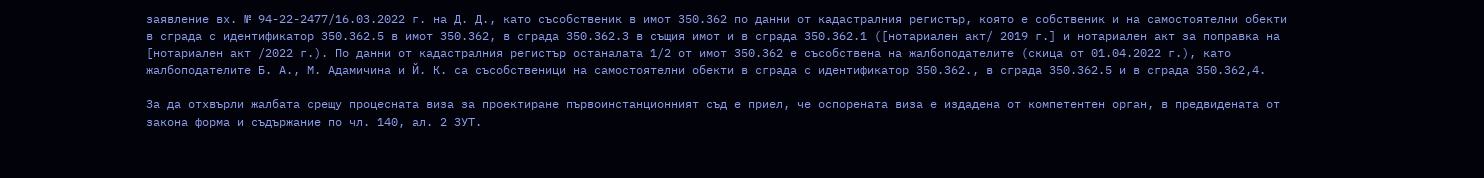заявление вх. № 94-22-2477/16.03.2022 г. на Д. Д., като съсобственик в имот 350.362 по данни от кадастралния регистър, която е собственик и на самостоятелни обекти в сграда с идентификатор 350.362.5 в имот 350.362, в сграда 350.362.3 в същия имот и в сграда 350.362.1 ([нотариален акт/ 2019 г.] и нотариален акт за поправка на [нотариален акт /2022 г.). По данни от кадастралния регистър останалата 1/2 от имот 350.362 е съсобствена на жалбоподателите (скица от 01.04.2022 г.), като жалбоподателите Б. А., М. Адамичина и Й. К. са съсобственици на самостоятелни обекти в сграда с идентификатор 350.362., в сграда 350.362.5 и в сграда 350.362,4.

За да отхвърли жалбата срещу процесната виза за проектиране първоинстанционният съд е приел, че оспорената виза е издадена от компетентен орган, в предвидената от закона форма и съдържание по чл. 140, ал. 2 ЗУТ.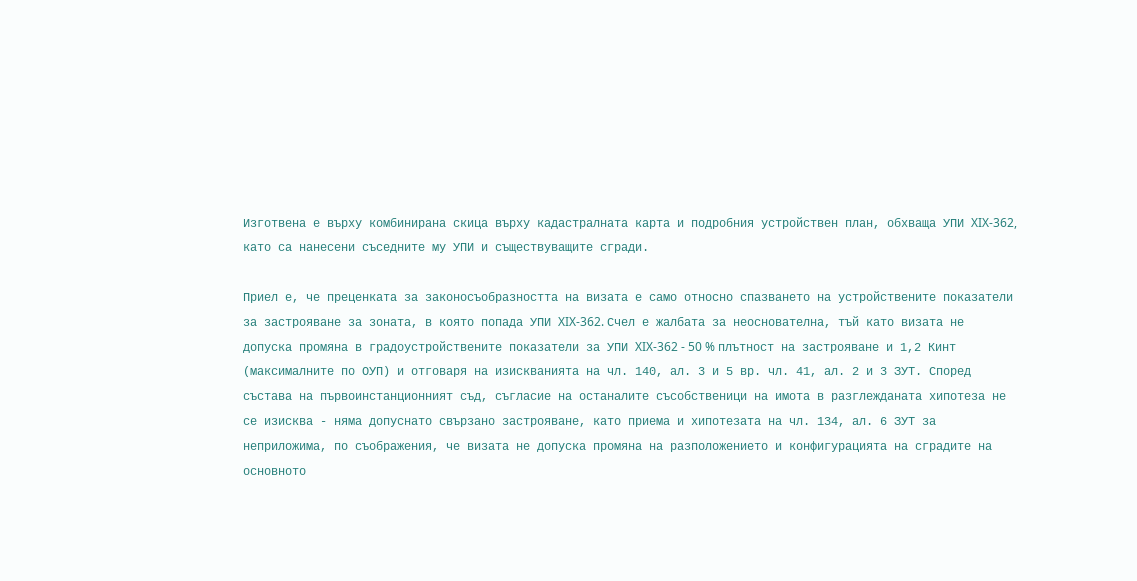Изготвена е върху комбинирана скица върху кадастралната карта и подробния устройствен план, обхваща УПИ XIX-362, като са нанесени съседните му УПИ и съществуващите сгради.

Приел е, че преценката за законосъобразността на визата е само относно спазването на устройствените показатели за застрояване за зоната, в която попада УПИ XIX-362. Счел е жалбата за неоснователна, тъй като визата не допуска промяна в градоустройствените показатели за УПИ XIX-362 - 50 % плътност на застрояване и 1,2 Кинт (максималните по ОУП) и отговаря на изискванията на чл. 140, ал. 3 и 5 вр. чл. 41, ал. 2 и 3 ЗУТ. Според състава на първоинстанционният съд, съгласие на останалите съсобственици на имота в разглежданата хипотеза не се изисква - няма допуснато свързано застрояване, като приема и хипотезата на чл. 134, ал. 6 ЗУТ за неприложима, по съображения, че визата не допуска промяна на разположението и конфигурацията на сградите на основното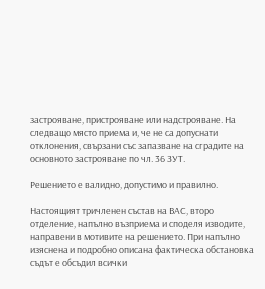застрояване, пристрояване или надстрояване. На следващо място приема и, че не са допуснати отклонения, свързани със запазване на сградите на основното застрояване по чл. 36 ЗУТ.

Решението е валидно, допустимо и правилно.

Настоящият тричленен състав на ВАС, второ отделение, напълно възприема и споделя изводите, направени в мотивите на решението. При напълно изяснена и подробно описана фактическа обстановка съдът е обсъдил всички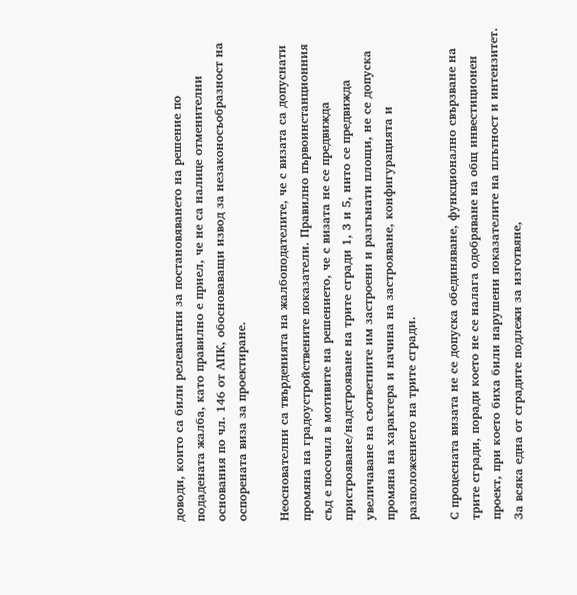доводи, които са били релевантни за постановяването на решение по подадената жалба, като правилно е приел, че не са налице отменителни основания по чл. 146 от АПК, обосноваващи извод за незаконосъобразност на оспорената виза за проектиране.

Неоснователни са твърденията на жалбоподателите, че с визата са допуснати промяна на градоустройствените показатели. Правилно първоинстанционния съд е посочил в мотивите на решението, че с визата не се предвижда пристрояване/надстрояване на трите сгради 1, 3 и 5, нито се предвижда увеличаване на съответните им застроени и разгънати площи, не се допуска промяна на характера и начина на застрояване, конфигурацията и разположението на трите сгради.

С процесната визата не се допуска обединяване, функционално свързване на трите сгради, поради което не се налага одобряване на общ инвестиционен проект, при което биха били нарушени показателите на плътност и интензитет. За всяка една от сградите подлежи за изготвяне,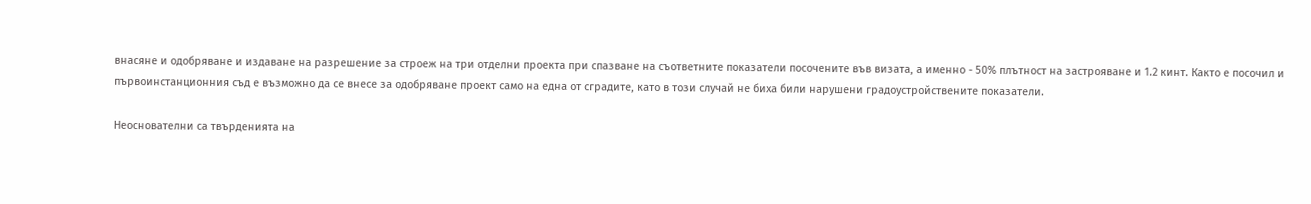внасяне и одобряване и издаване на разрешение за строеж на три отделни проекта при спазване на съответните показатели посочените във визата, а именно - 50% плътност на застрояване и 1.2 кинт. Както е посочил и първоинстанционния съд е възможно да се внесе за одобряване проект само на една от сградите, като в този случай не биха били нарушени градоустройствените показатели.

Неоснователни са твърденията на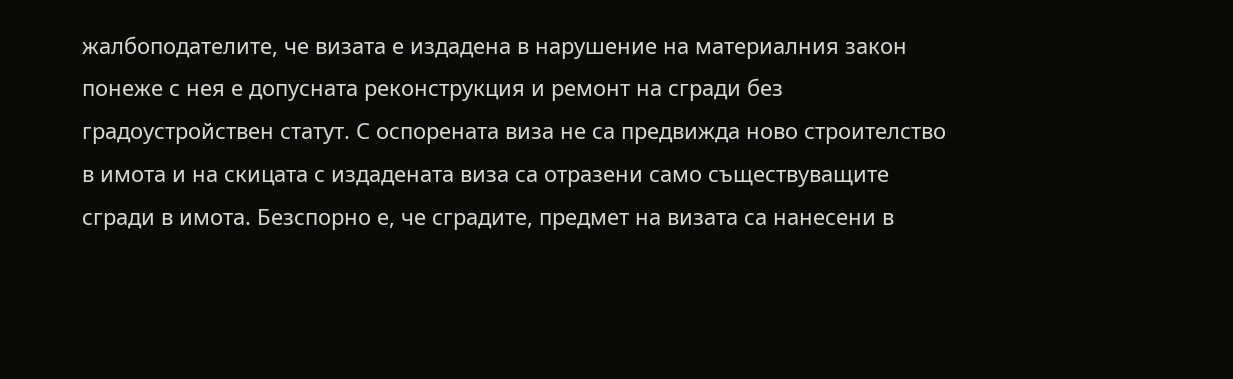жалбоподателите, че визата е издадена в нарушение на материалния закон понеже с нея е допусната реконструкция и ремонт на сгради без градоустройствен статут. С оспорената виза не са предвижда ново строителство в имота и на скицата с издадената виза са отразени само съществуващите сгради в имота. Безспорно е, че сградите, предмет на визата са нанесени в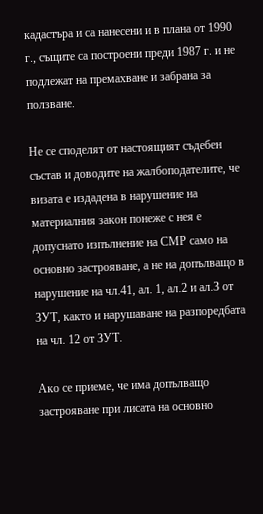кадастъра и са нанесени и в плана от 1990 г., същите са построени преди 1987 г. и не подлежат на премахване и забрана за ползване.

Не се споделят от настоящият съдебен състав и доводите на жалбоподателите, че визата е издадена в нарушение на материалния закон понеже с нея е допуснато изпълнение на СМР само на основно застрояване, а не на допълващо в нарушение на чл.41, ал. 1, ал.2 и ал.З от ЗУТ, както и нарушаване на разпоредбата на чл. 12 от ЗУТ.

Ако се приеме, че има допълващо застрояване при лисата на основно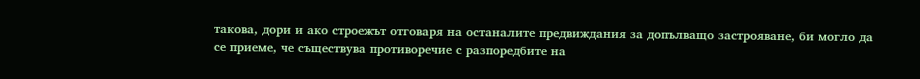такова, дори и ако строежът отговаря на останалите предвиждания за допълващо застрояване, би могло да се приеме, че съществува противоречие с разпоредбите на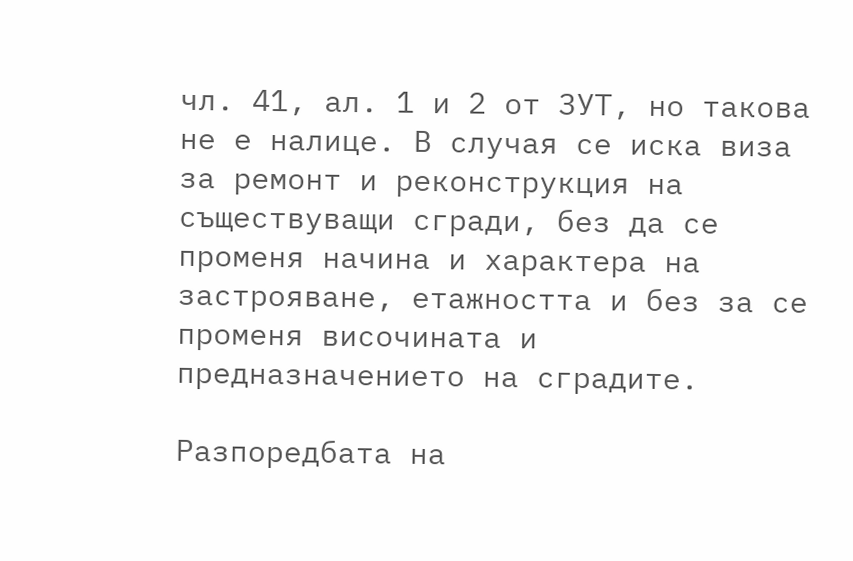чл. 41, ал. 1 и 2 от ЗУТ, но такова не е налице. В случая се иска виза за ремонт и реконструкция на съществуващи сгради, без да се променя начина и характера на застрояване, етажността и без за се променя височината и предназначението на сградите.

Разпоредбата на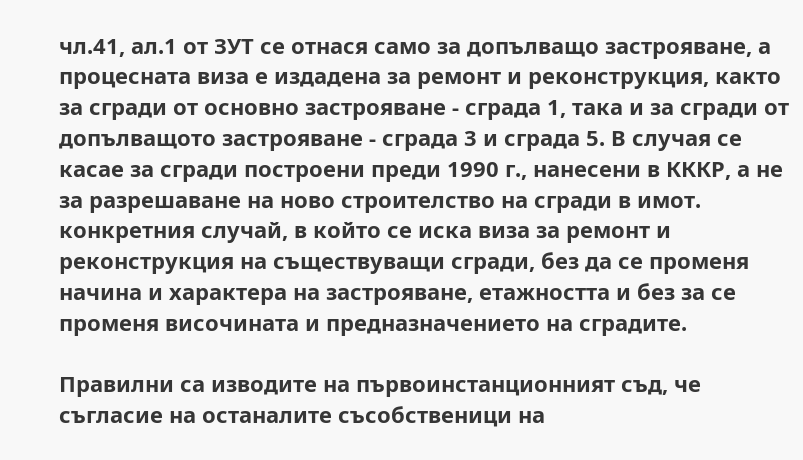чл.41, ал.1 от ЗУТ се отнася само за допълващо застрояване, а процесната виза е издадена за ремонт и реконструкция, както за сгради от основно застрояване - сграда 1, така и за сгради от допълващото застрояване - сграда 3 и сграда 5. В случая се касае за сгради построени преди 1990 г., нанесени в КККР, а не за разрешаване на ново строителство на сгради в имот. конкретния случай, в който се иска виза за ремонт и реконструкция на съществуващи сгради, без да се променя начина и характера на застрояване, етажността и без за се променя височината и предназначението на сградите.

Правилни са изводите на първоинстанционният съд, че съгласие на останалите съсобственици на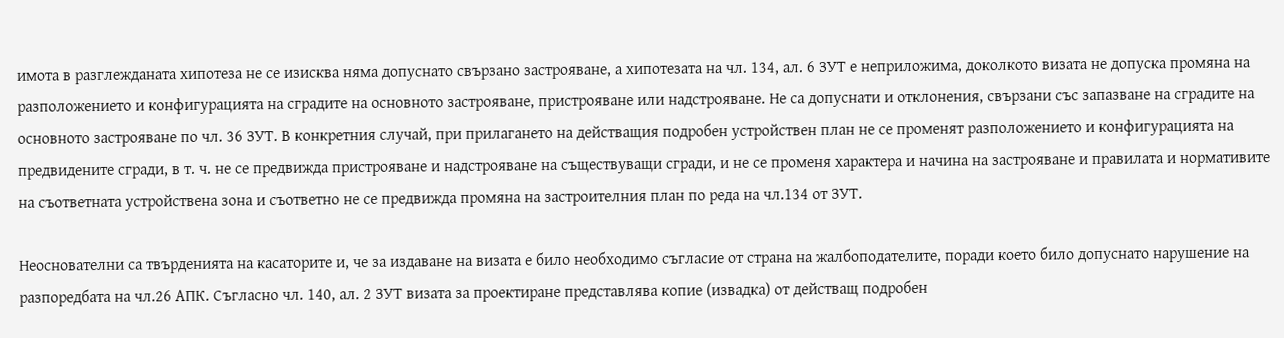имота в разглежданата хипотеза не се изисква няма допуснато свързано застрояване, а хипотезата на чл. 134, ал. 6 ЗУТ е неприложима, доколкото визата не допуска промяна на разположението и конфигурацията на сградите на основното застрояване, пристрояване или надстрояване. Не са допуснати и отклонения, свързани със запазване на сградите на основното застрояване по чл. 36 ЗУТ. В конкретния случай, при прилагането на действащия подробен устройствен план не се променят разположението и конфигурацията на предвидените сгради, в т. ч. не се предвижда пристрояване и надстрояване на съществуващи сгради, и не се променя характера и начина на застрояване и правилата и нормативите на съответната устройствена зона и съответно не се предвижда промяна на застроителния план по реда на чл.134 от ЗУТ.

Неоснователни са твърденията на касаторите и, че за издаване на визата е било необходимо съгласие от страна на жалбоподателите, поради което било допуснато нарушение на разпоредбата на чл.26 АПК. Съгласно чл. 140, ал. 2 ЗУТ визата за проектиране представлява копие (извадка) от действащ подробен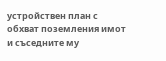устройствен план с обхват поземления имот и съседните му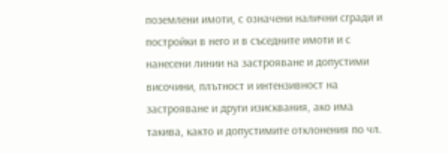поземлени имоти, с означени налични сгради и постройки в него и в съседните имоти и с нанесени линии на застрояване и допустими височини, плътност и интензивност на застрояване и други изисквания, ако има такива, както и допустимите отклонения по чл.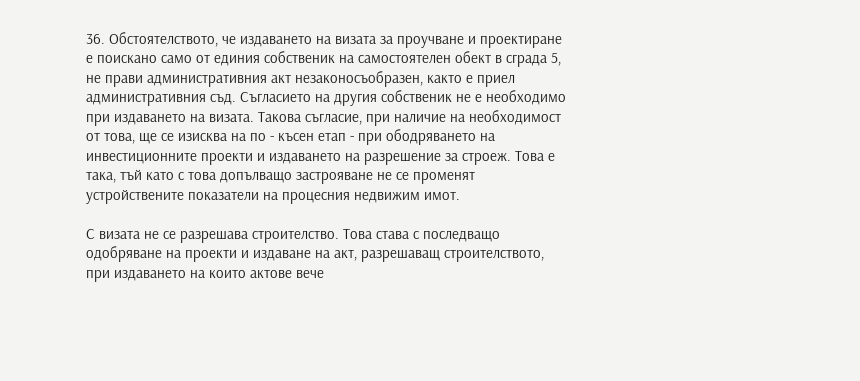36. Обстоятелството, че издаването на визата за проучване и проектиране е поискано само от единия собственик на самостоятелен обект в сграда 5, не прави административния акт незаконосъобразен, както е приел административния съд. Съгласието на другия собственик не е необходимо при издаването на визата. Такова съгласие, при наличие на необходимост от това, ще се изисква на по - късен етап - при ободряването на инвестиционните проекти и издаването на разрешение за строеж. Това е така, тъй като с това допълващо застрояване не се променят устройствените показатели на процесния недвижим имот.

С визата не се разрешава строителство. Това става с последващо одобряване на проекти и издаване на акт, разрешаващ строителството, при издаването на които актове вече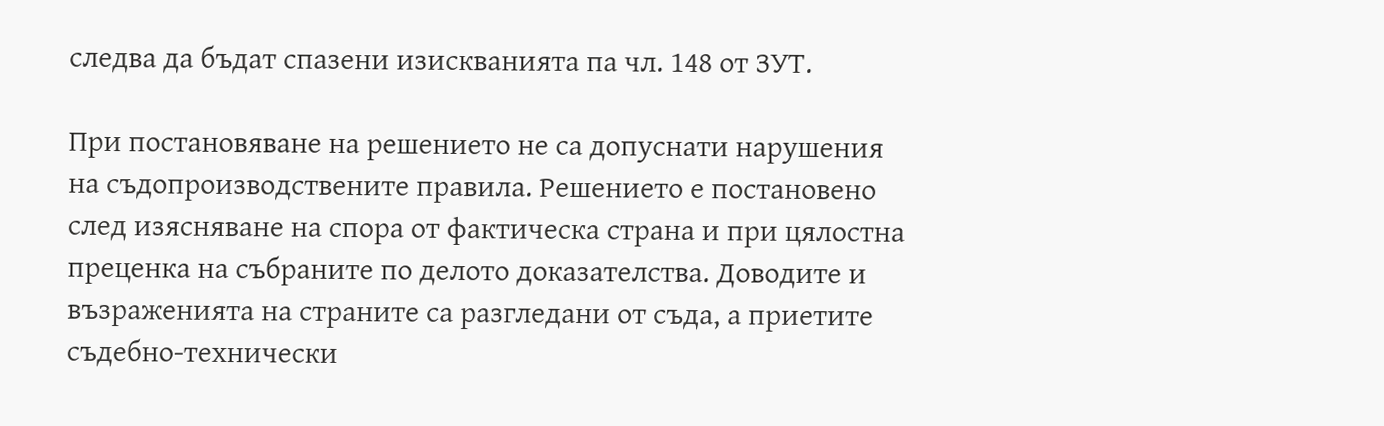следва да бъдат спазени изискванията па чл. 148 от ЗУТ.

При постановяване на решението не са допуснати нарушения на съдопроизводствените правила. Решението е постановено след изясняване на спора от фактическа страна и при цялостна преценка на събраните по делото доказателства. Доводите и възраженията на страните са разгледани от съда, а приетите съдебно-технически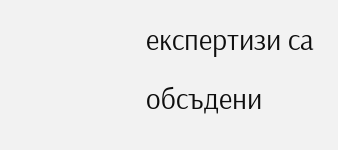експертизи са обсъдени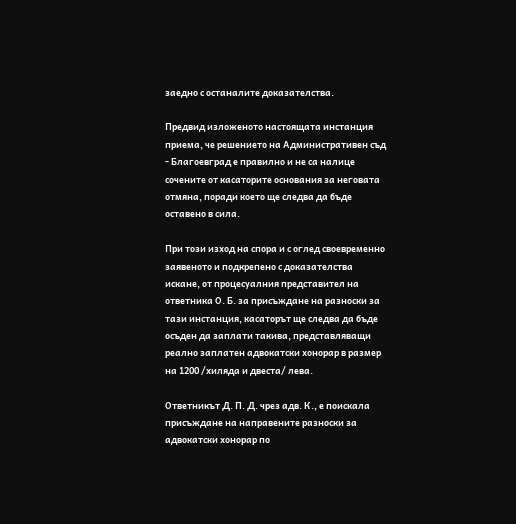заедно с останалите доказателства.

Предвид изложеното настоящата инстанция приема, че решението на Административен съд - Благоевград е правилно и не са налице сочените от касаторите основания за неговата отмяна, поради което ще следва да бъде оставено в сила.

При този изход на спора и с оглед своевременно заявеното и подкрепено с доказателства искане, от процесуалния представител на ответника О. Б. за присъждане на разноски за тази инстанция, касаторът ще следва да бъде осъден да заплати такива, представляващи реално заплатен адвокатски хонорар в размер на 1200 /хиляда и двеста/ лева.

Ответникът Д. П. Д. чрез адв. К., е поискала присъждане на направените разноски за адвокатски хонорар по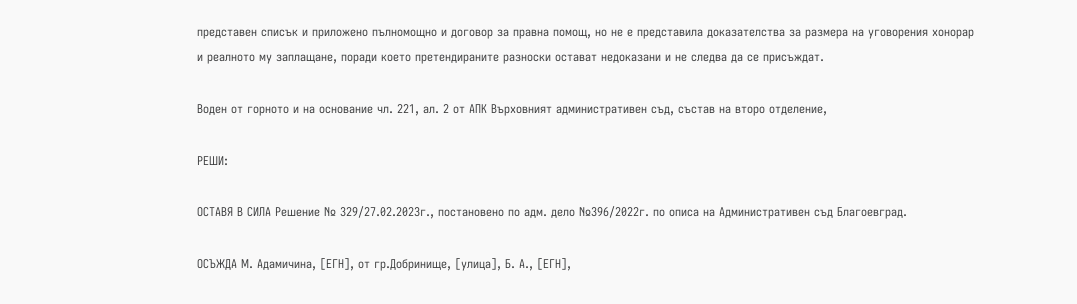представен списък и приложено пълномощно и договор за правна помощ, но не е представила доказателства за размера на уговорения хонорар и реалното му заплащане, поради което претендираните разноски остават недоказани и не следва да се присъждат.

Воден от горното и на основание чл. 221, ал. 2 от АПК Върховният административен съд, състав на второ отделение,

РЕШИ:

ОСТАВЯ В СИЛА Решение № 329/27.02.202Зг., постановено по адм. дело №396/2022г. по описа на Административен съд Благоевград.

ОСЪЖДА М. Адамичина, [ЕГН], от гр.Добринище, [улица], Б. А., [ЕГН],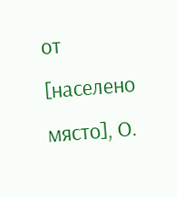от [населено място], О.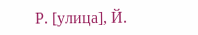Р. [улица], Й.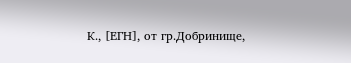К., [ЕГН], от гр.Добринище,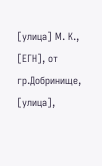[улица] М. К., [ЕГН], от гр.Добринище, [улица],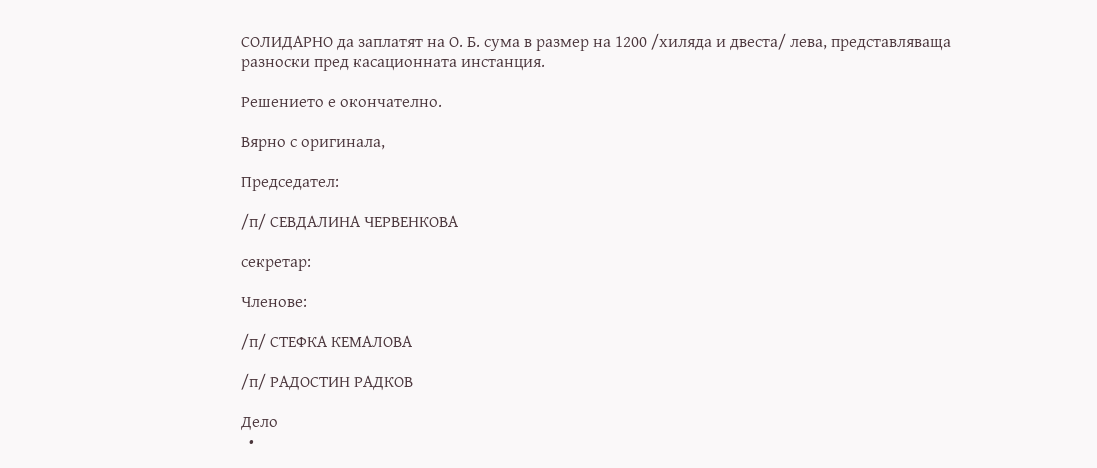СОЛИДАРНО да заплатят на О. Б. сума в размер на 1200 /хиляда и двеста/ лева, представляваща разноски пред касационната инстанция.

Решението е окончателно.

Вярно с оригинала,

Председател:

/п/ СЕВДАЛИНА ЧЕРВЕНКОВА

секретар:

Членове:

/п/ СТЕФКА КЕМАЛОВА

/п/ РАДОСТИН РАДКОВ

Дело
  •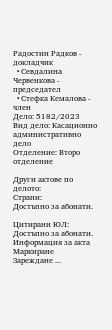Радостин Радков - докладчик
  • Севдалина Червенкова - председател
  • Стефка Кемалова - член
Дело: 5182/2023
Вид дело: Касационно административно дело
Отделение: Второ отделение

Други актове по делото:
Страни:
Достъпно за абонати.

Цитирани ЮЛ:
Достъпно за абонати.
Информация за акта
Маркиране
Зареждане ...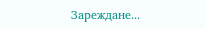Зареждане...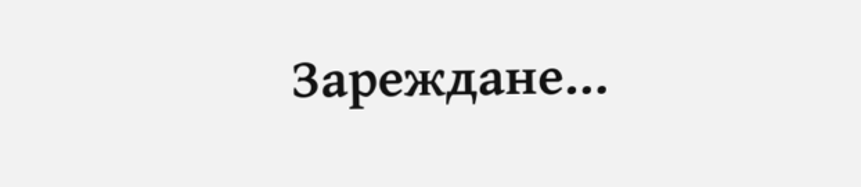Зареждане...